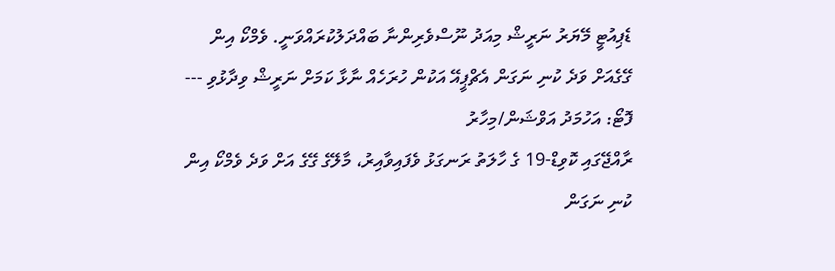ޑެޕިއުޓީ މޭޔަރު ނަރީޝް މިއަދު ނޫސްވެރިންނާ ބައްދަލުކުރައްވަނީ. ވެމްކޯ އިން ގޭގެއަށް ވަދެ ކުނި ނަގަން އެޗްޕީއޭ އަކުން ހުރަހެއް ނާޅާ ކަމަށް ނަރީޝް ވިދާޅުވި --- ފޮޓޯ: އަހުމަދު އަވްޝަން/މިހާރު
ރާއްޖޭގައި ކޮވިޑް-19 ގެ ހާލަތު ރަނގަޅު ވެފައިވާއިރު، މާލޭގެ ގޭގެ އަށް ވަދެ ވެމްކޯ އިން ކުނި ނަގަން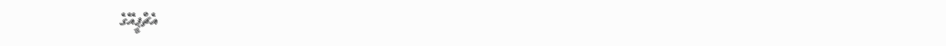އެޗްޕީއޭގެ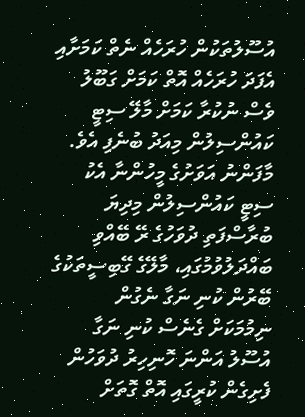އުސޫލުތަކުން ހުރަހެއް ނެތް ކަމަށާއި އެފަދަ ހުރަހެއް އޮތް ކަމަށް ގަބޫލު ވެސް ނުކުރާ ކަމަށް މާލޭ ސިޓީ ކައުންސިލުން މިއަދު ބުނެފި އެވެ.
މާފަންނު އަވަށުގެ މީހުންނާ އެކު ސިޓީ ކައުންސިލުން މިދިޔަ ބުރާސްފަތި ދުވަހުގެ ރޭ ބޭއްވި ބައްދަލުވުމުގައި، މާލޭގެ ގޭބިސީތަކުގެ ބޭރުން ކުނި ނަގާ ނެގުން ނިމުމަކަށް ގެނެސް ކުނި ނަގާ އުސޫލު އަންނަ ހޮނިހިރު ދުވަހުން ފެށިގެން ކުރީގައި އޮތް ގޮތަށް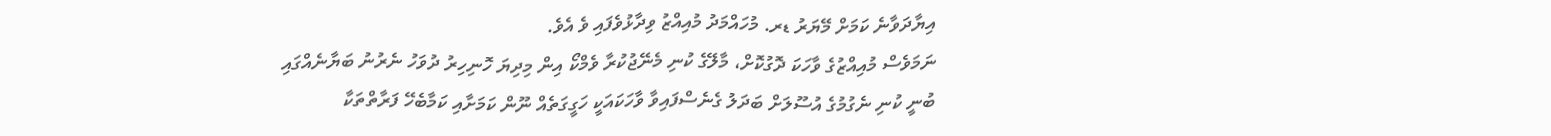އިޔާދަވާނެ ކަމަށް މޭޔަރު ޑރ. މުހައްމަދު މުއިއްޒު ވިދާޅުވެފައި ވެ އެވެ.
ނަމަވެސް މުއިއްޒުގެ ވާހަކަ ދޮގުކޮށް، މާލޭގެ ކުނި މެނޭޖުކުރާ ވެމްކޯ އިން މިދިޔަ ހޮނިހިރު ދުވަހު ނެރުނު ބަޔާނެއްގައި ބުނީ ކުނި ނެގުމުގެ އުސޫލަށް ބަދަލު ގެނެސްފައިވާ ވާހަކައަކީ ހަގީގަތެއް ނޫން ކަމަށާއި ކަމާބެހޭ ފަރާތްތަކާ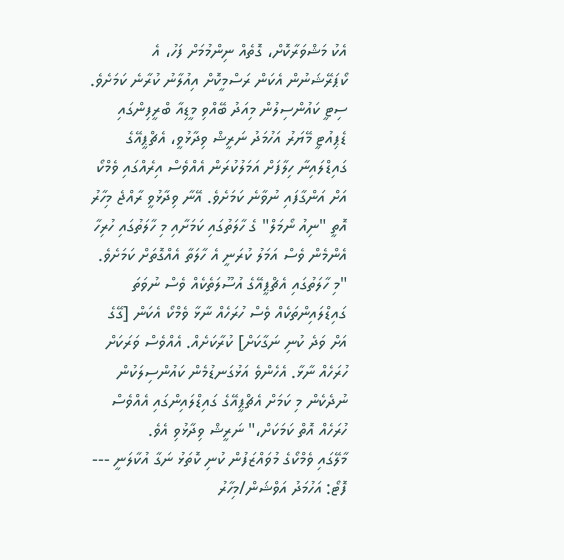އެކު މަޝްވަރާކޮށް، ގޮތެއް ނިންމުމަށް ފަހު، އެ ކޯޕަރޭޝަނުން އެކަން ރަސްމީކޮށް އިއުލާނު ކުރާނެ ކަމަށެވެ.
ސިޓީ ކައުންސިލުން މިއަދު ބޭއްވި މީޑިއާ ބްރީފިންގައި ޑެޕިއުޓީ މޭޔަރު އަހުމަދު ނަރީޝް ވިދާޅުވީ، އެޗްޕީއޭގެ ގައިޑްލައިނާ ހިލާފަށް އަމަލުކުރަން އެއްވެސް އިރެއްގައި ވެމްކޯ އަށް އަންގާފައި ނުވާނެ ކަމަށެވެ. އޭނާ ވިދާޅުވީ ރާއްޖެ މިހާރު އޮތީ "ނިއު ނޯމަލް" ގެ ހާލަތުގައި ކަމަށާއި މި ހާލަތުގައި ހުރިހާ އެންމެން ވެސް އަމަލު ކުރަނީ އެ ހާލަތާ އެއްގޮތަށް ކަމަށެވެ.
"މި ހާލަތުގައި އެޗްޕީއޭގެ އުސޫލަތެކެއް ވެސް ނުވަތަ ގައިޑްލައިންތަކެއް ވެސް ހުރަހެއް ނާޅާ ވެމްކޯ އެކަން [ގޭގެ އަށް ވަދެ ކުނި ނަގާކަށް] ކުރާކަށެއް. އެއްވެސް ވަރަކަށް ހުރަހެއް ނާޅާ. އެހެންވެ އަޅުގަނޑުމެން ކައުންސިލަކުން ނުދެކެން މި ކަމަށް އެޗްޕީއޭގެ ގައިޑްލައިންގައި އެއްވެސް ހުރަހެއް އޮތް ކަމަކަށް،" ނަރީޝް ވިދާޅުވި އެވެ.
މާލޭގައި ވެމްކޯގެ މުވައްޒަފުން ކުނި ކޮތަޅު ނަގާ އުކާލަނީ --- ފޮޓޯ: އަހުމަދު އަވްޝަން/މިހާރު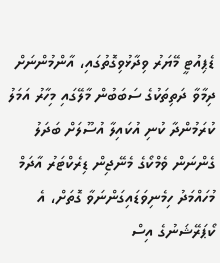ޑެޕިއުޓީ މޭޔަރު ވިދާޅުވިގޮތުގައި، އާންމުންނަށް ދިމާވާ ދަތިތަކުގެ ސަބަބުން މާލޭގައި މިހާރު އަމަލު ކުރަމުންދާ ކުނި އުކައިލާ އުސޫލަށް ބަދަލު ގެންނަން ވެމްކޯގެ މެނޭޖިން ޑިރެކްޓަރު އާދަމް މުހައްމަދު ހިމެނިވަޑައިގަންނަވާ ގޮތަށް، އެ ކޯޕަރޭޝަނުގެ އިސް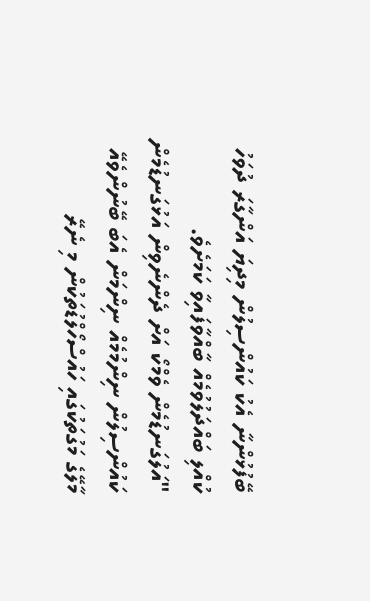ބޭފުޅުންނާ އެކު ކައުންސިލުން މިދިޔަ އަންގާރަ ދުވަހު ކުއްލި ބައްދަލުވުމެއް ބާއްވާފައިވާ ކަމަށެވެ.
"އަލުގަނޑުމެން ވެމްކޯ އަށް ދެންނެވިން އަޅުގަނޑުމެން ކައުންސިލުން ނިންމުމެއް ނިންމަން އެބަ ބޭނުންވެއޭ މާލޭގެ މަގުތަކުގައި ހައުސްހޯލްޑުތަކުން މި ނެރޭ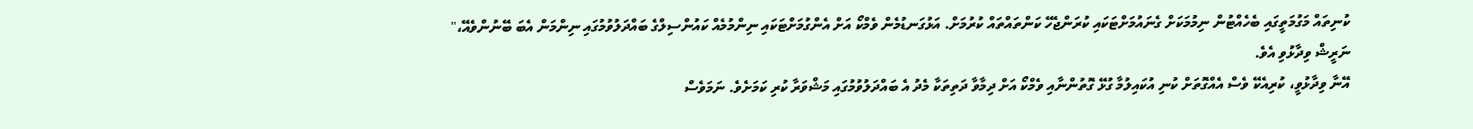ކުނިތައް މަގުމަތީގައި ބެހެއްޓުން ނިމުމަކަށް ގެނައުމަށްޓަކައި ކުރަންޖެހޭ ކަންތައްތައް ކުރުމަށް. އަޅުގަނޑުމެން ވެމްކޯ އަށް އެންގުމަށްޓަކައި ނިންމުމެއް ކައުންސިލްގެ ބައްދަލުވުމުގައި ނިންމަން އެބަ ބޭނުންވެއޭ،" ނަރީޝް ވިދާޅުވި އެވެ.
އޭނާ ވިދާޅުވީ، ކުރިއެކޭ ވެސް އެއްގޮތަށް ކުނި އުކައިލުމާ ގުޅޭ ގޮތުންނާއި ވެމްކޯ އަށް ދިމާވާ ދަތިތަކާ މެދު އެ ބައްދަލުވުމުގައި މަޝްވަރާ ކުރި ކަމަށެވެ. ނަމަވެސް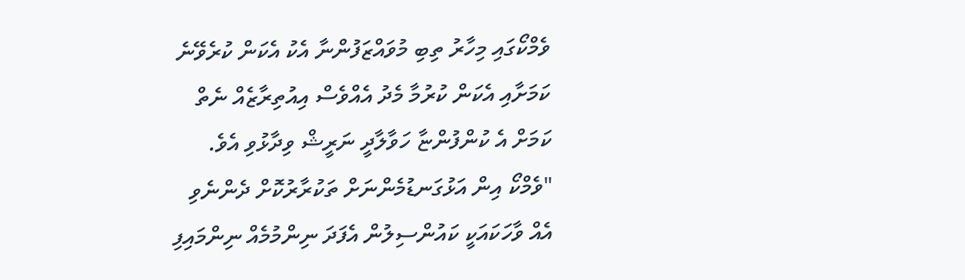ވެމްކޯގައި މިހާރު ތިބި މުވައްޒަފުންނާ އެކު އެކަން ކުރެވޭނެ ކަމަށާއި އެކަން ކުރުމާ މެދު އެއްވެސް އިއުތިރާޒެއް ނެތް ކަމަށް އެ ކުންފުންޏާ ހަވާލާދީ ނަރީޝް ވިދާޅުވި އެވެ.
"ވެމްކޯ އިން އަޅުގަނޑުމެންނަށް ތަކުރާރުކޮށް ދެންނެވި އެއް ވާހަކައަކީ ކައުންސިލުން އެފަދަ ނިންމުމެއް ނިންމައިފި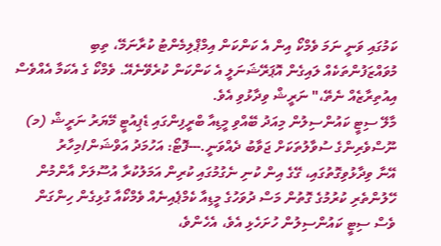ކަމުގައި ވަނީ ނަމަ ވެމްކޯ އިން އެ ކަންކަން އިމްޕްލިމެންޓު ކުރާނަމޭ، ތިބި މުވައްޒަފުންތަކެއް ލައިގެން އޮޕަރޭޝަނަލީ އެ ކަންކަން ކުރެވޭނެއޭ. ވެމްކޯ ގެ އެކަމާ އެއްވެސް އިއުތިރާޒެއް ނެތޭ،" ނަރީޝް ވިދާޅުވި އެވެ.
މާލޭ ސިޓީ ކައުންސިލުން މިއަދު ބޭއްވި މީޑިއާ ބްރީފިންގައި ޑެޕިއުޓީ މޭޔަރު ނަރީޝް (މ) ނޫސްވެރިންގެ ސުވާލުތަކަށް ޖަވާބު ދެއްވަނީ.---ފޮޓޯ: އަހުމަދު އަވްޝަން/މިހާރު
އޭނާ ވިދާޅުވިގޮތުގައި، ގޭގެ އިން ކުނި ނެގުމުގައި ކުރިން އަމަލުކުރާ އުސޫލަށް އާންމުން ހޭލުންތެރި ކުރުމުގެ ގޮތުން މަސް ދުވަހުގެ މީޑިއާ ކެމްޕެއިނެއް ވެމްކޯއާ ގުޅިގެން ހިންގަން ވެސް ސިޓީ ކައުންސިލުން ހުށަހެޅި އެވެ، އެހެންވެ،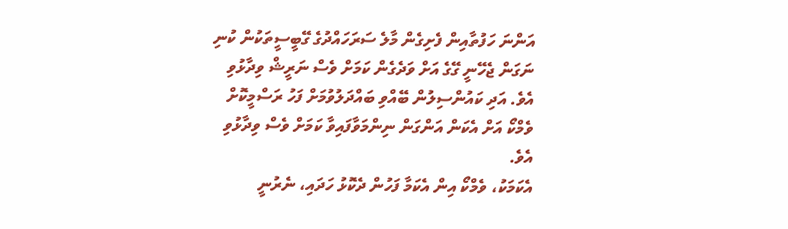އަންނަ ހަފުތާއިން ފެށިގެން މާލެ ސަރަހައްދުގެ ގޭބީސީތަކުން ކުނި ނަގަން ޖެހޭނީ ގޭގެ އަށް ވަދެގެން ކަމަށް ވެސް ނަރީޝް ވިދާޅުވި އެވެ. އަދި ކައުންސިލުން ބޭއްވި ބައްދަލުވުމަށް ފަހު ރަސްމީކޮށް ވެމްކޯ އަށް އެކަން އަންގަން ނިންމަވާފައިވާ ކަމަށް ވެސް ވިދާޅުވި އެވެ.
އެކަމަކު، ވެމްކޯ އިން އެކަމާ ފަހުން ދެކޮޅު ހަދައި، ނެރުނީ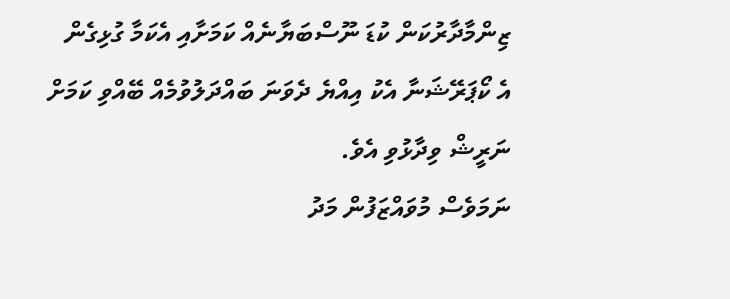ޒިންމާދާރުކަން ކުޑަ ނޫސްބަޔާނެއް ކަމަށާއި އެކަމާ ގުޅިގެން އެ ކޯޕަރޭޝަނާ އެކު އިއްޔެ ދެވަނަ ބައްދަލުވުމެއް ބޭއްވި ކަމަށް ނަރީޝް ވިދާޅުވި އެވެ.
ނަމަވެސް މުވައްޒަފުން މަދު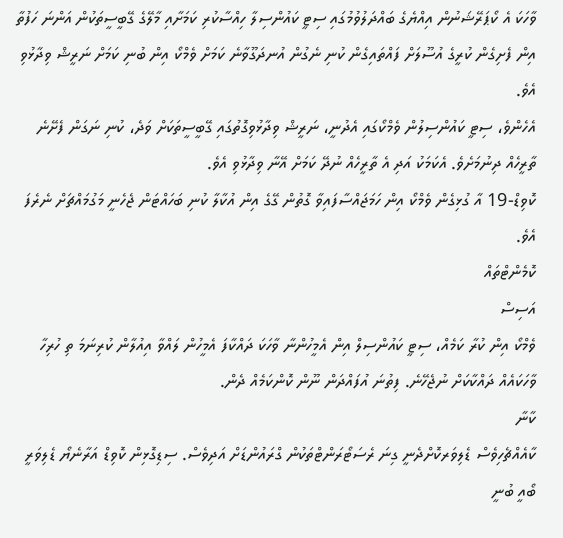ވާހަކަ އެ ކޯޕަރޭޝަނުން އިއްޔެގެ ބައްދަލުވުމުގައި ސިޓީ ކައުންސިލާ ހިއްސާކުރި ކަމަށާއި މާލޭގެ ގޭބީސީތަކުން އަންނަ ހަފުތާ އިން ފެށިގެން ކުރީގެ އުސޫލަށް ފައްތައިގެން ކުނި ނެގުން އުނދަގޫވާނެ ކަމަށް ވެމްކޯ އިން ބުނި ކަމަށް ނަރީޝް ވިދާޅުވި އެވެ.
އެހެންވެ، ސިޓީ ކައުންސިލުން ވެމްކޯގައި އެދުނީ، ނަރީޝް ވިދާޅުވިގޮތުގައި ގޭބީސީތަކަށް ވަދެ، ކުނި ނަގަން ފެށޭނެ ތާރީހެއް ދިނުމަށެވެ. އެކަމަކު އަދި އެ ތާރީހެއް ނުދޭ ކަމަށް އޭނާ ވިދާޅުވި އެވެ.
ކޮވިޑް-19 އާ ގުޅިގެން ވެމްކޯ އިން ހަމަޖައްސާފައިވާ ގޮތުން ގޭގެ އިން އުކާލާ ކުނި ބަހައްޓަން ޖެހެނީ މަގުމައްޗަށް ނެރެފަ އެވެ.
ކޮމެންޓްތައް
އަސިސް
ވެމްކޯ އިން ކުރާ ކަމެއް، ސިޓީ ކައުންސިލް އިން އެމީހުންނާ ވާހަކަ ދައްކާފަ އެމީހުން ލައްވާ އިއުލާން ކުރިނަމަ ތި ހުރިހާ ވާހަކައެއް ދައްކާކަށް ނުޖެހޭނެ. ފިތުނަ އުފައްދަން ނޫން ކޮންކަމެއް ދެން.
ކާނާ
ކާއެއްޗެހިވެސް ޑެލިވަރކޮށްދެނީ ގިނަ ރެސަޓޯރަންޓްތަކުން ގްރައުންޑަށް އަދިވެސް. ސިޑިގޮޅިން ކޮވިޑް އަރާނެޔޯ ޑެލިވަރީ ބޯއީ ބުނީ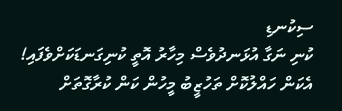ސިކުނޑި
ކުނި ނަގާ އުޅަނދުވެސް މިހާރު އޮތީ ކުނިގަނޑަކަށްވެފައި! އެކަން ހައްލުކޮށް ތަހުޒީބު މީހުން ކަން ކުރާގޮތަށް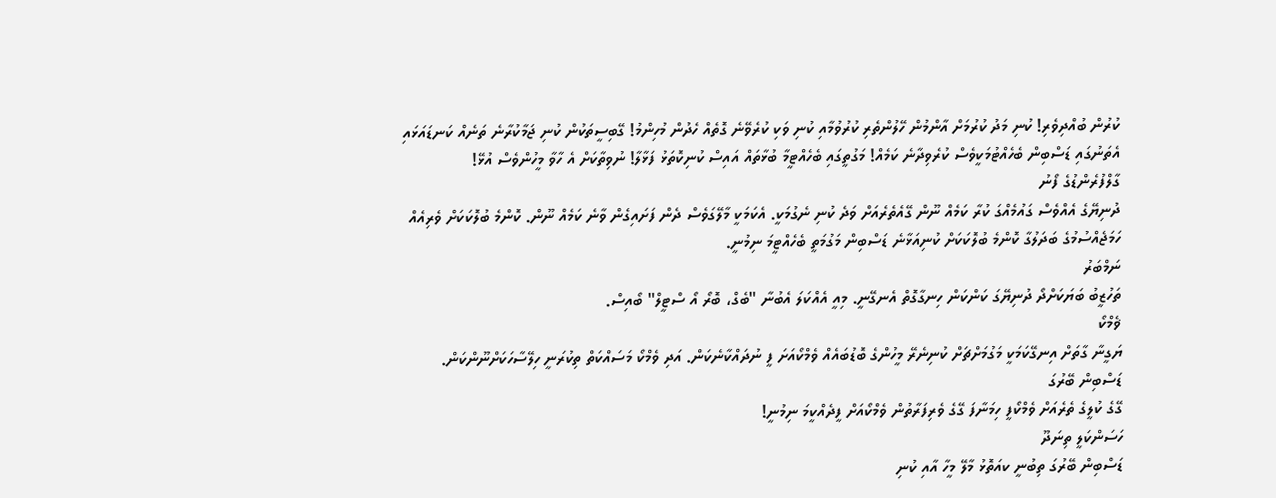ކުރުން ބުއްދިވެރި! ކުނި މަދު ކުރުމަށް އާންމުން ހޭލުންތެރި ކުރުވުމާއި ކުނި ވަކި ކުރެވޭނެ ގޮތެއް ހެދުން މުހިންމު! ގޭބިސީތަކުން ކުނި ޖަމާކުރާނެ ތަނެއް ކަނޑައަޅައި އެތަނުގައި ޑަސްބިން ބެހެއްޓުމަކީވެސް ކުރެވިދާނެ ކަމެއް! މަގުތީގައި ބެހެއްޓީމާ ބުޅާތައް އައިސް ކުނިކޮތަޅު ފަޅާލާ! ނުވިތާކަށް އެ ހާވާ މީހުންވެސް އުޅޭ!
ގާލްފުރެންޑުގެ ފޯނު
ދުނިޔޭގެ އެއްވެސް ގައުމެއްގަ ކުރާ ކަމެއް ނޫން ގޭއެތެރެއަށް ވަދެ ކުނި ނެގުމަކީ. އެކަމަކީ މާލޭގަވެސް ދެން ފަށައިގެން ވާނެ ކަމެއް ނޫން. ކޮންމެ ބުލޮކަކަށް ވެރިއެއް ހަމަޖެއްސުމުގެ ބަދަލުގާ ކޮންމެ ބުލޮކަކަށް ކުނިއަޅާނެ ޑަސްބިން މަގުމަތީ ބެހެއްޓީމަ ނިމުނީ.
ނަމްބަރު
ތަހުޒީބު ބަޔަކަށްދޯ ދުނިޔޭގަ ކަންކަން ހިނގާގޮތް އެނގޭނީ. މިއީ އެއްކަލަ އެބުނާ "ބެގް، ބޮރޯ އޯ ސްޓީލް" ބޯއިސް.
ޥެމްކޯ
ޔަގީނާ ގާތަށް އިނގޭކަމަކީ މަގުމަށްޗަށް ކުނިނެރޭ މީހުންގެ ބޮޑުބައެއް ވެމްކޯއަށަ ފީ ނުދައްކާނެކަން. އަދި ވެމްކޯ މަސައްކަތް ތިކުރަނީ ހިލޭސާހަކަށްނޫންކަން.
ޑަސްބިން ބޭރުގަ
ގޭގެ ކުލީގެ ތެރެއަށް ވެމްކޯފީ ހިމަނާފަ ގޭގެ ވެރިފަރާތުން ވެމްކޯއަށް ފީދެއްކީމަ ނިމުނީ!
ހަސަންކަލީ ތިނަދޫ
ޑަސްބިން ބޭރުގަ ތިބުނީ ކއަތޮޅު މާލޭ މީހާ އާއި ކުނި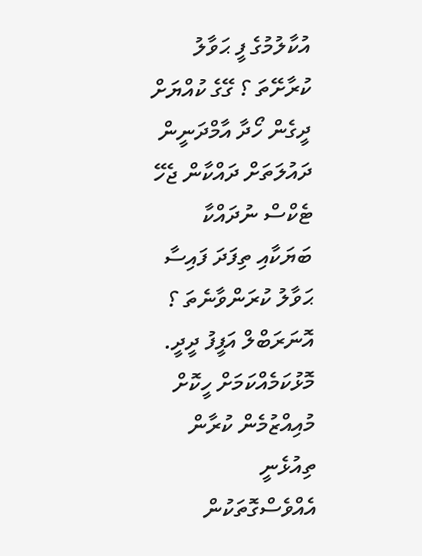އުކާލުމުގެ ފީ ޙަވާލު ކުރާށޭތަ ؟ ގޭގެ ކުއްޔަށް ދީގެން ހޯދާ އާމްދަނީން ދައުލަތަށް ދައްކާން ޖެހޭ ޓެކްސް ނުދައްކާ ބަޔަކާއި ތިފަދަ ފައިސާ ޙަވާލު ކުރަންވާނެތަ ؟
އޮނަރަބްލް އަފީފު ދީދީ.
މޮޅުކަމެއްކަމަށް ހީކޮށް މުއިއްޒުމެން ކުރާން ތިއުޅެނީ އެއްވެސްގޮތަކުން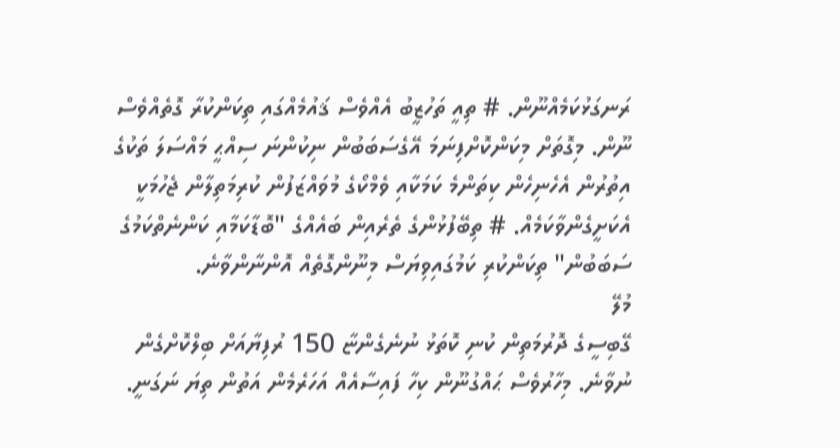ރަނގަޅުކަމެއްނޫން. # ތިއީ ތަހުޒީބު އެއްވެސް ޤައުމެއްގައި ތިކަންކުރާ ގޮތެއްވެސް ނޫން. މިގޮތަށް މިކަންކޮށްފިނަމަ އޭގެސަބަބުން ނިކުންނަ ސިއްޙީ މައްސަލަ ތަކުގެ އިތުރުން އެހެނިހެން ކިތަންމެ ކަމަކާއި ވެމްކޯގެ މުވައްޒަފުން ކުރިމަތިލާން ޖެހުމަކީ އެކަށީގެންވާކަމެއް. # ތިބޭފުޅުންގެ ތެރެއިން ބައެއްގެ "ބޮޑާކަމާއި ކަންނެތްކަމުގެ ސަބަބުން" ތިކަންކުރި ކަމުގައިވިޔަސް މިނޫންގޮތެއް އޮންނާންވާނެ.
މުލޭ
ގޭބިސީގެ ދޮރުމަތިން ކުނި ކޮތަޅު ނުނެގެންޏާ 150 ރުފިޔާއަށް ބިލްކޮށްގެން ނުވާނެ. މިހާރުވެސް ޙައްގުނޫން ކިހާ ފައިސާއެއް އަހަރެމެން އަތުން ތިޔަ ނަގަނީ.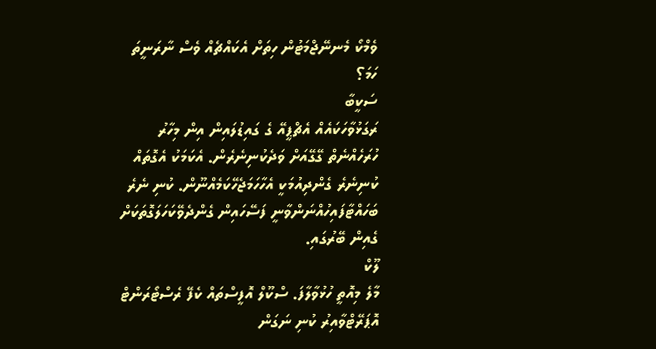ވެމްކޯ މެނނޭޖްމަޓުން ހިތަށް އެކައްޗެއް ވެސް ނާރަނީތަ ހަމަ؟
ސަކީބާ
ރަގަޅުވާހަކައެއް އެޗްޕީއޭ ގެ ގައިޑުލައިން އިން މިހާރު ހުރަހެއްނެތް ގޭގޭއަށް ވަދެކުނިނެރެން. އެކަމަކު އެގޮތައް ކުނިނެރެ ގެންދިއުމަކީ އެހާހަމަޖެހޭކަމެއްނޫން. ކުނި ނެރެ ބަހައްޓާފައިހުއްނަންވާނީ ފަސޭހައިން ގެންދެވޭކަހަލަގޮތަކަށް ގެއިން ބޭރުގައި.
ލޫކް
މާލެ މިއޮތީ ހުޅުވާލާފަ. ސްކޫލް އޮފީސްތައް ކެފޭ ރެސްޓޯރަންޓް އޮޕަރޭޓްވާއިރު ކުނި ނަގަން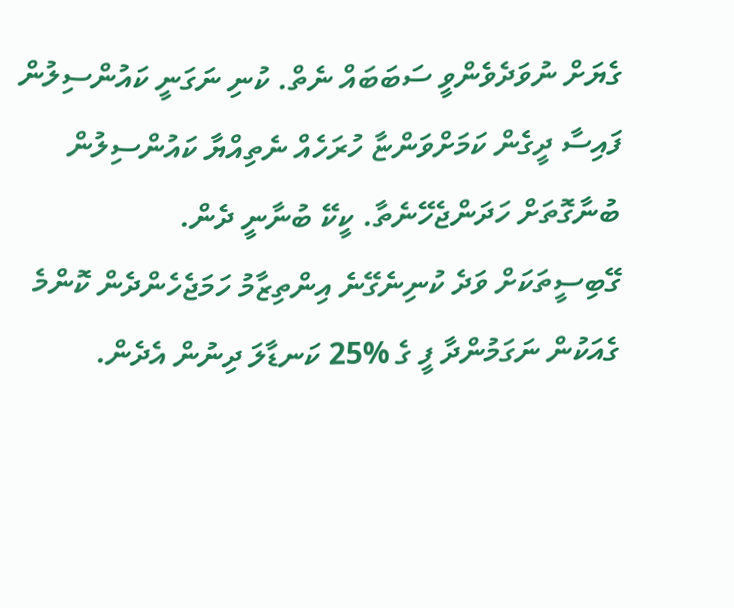ގެޔަށް ނުވަދެވެންވީ ސަބަބައް ނެތް. ކުނި ނަގަނީ ކައުންސިލުން ފައިސާ ދީގެން ކަމަށްވަންޏާ ހުރަހެއް ނެތިއްޔާ ކައުންސިލުން ބުނާގޮތަށް ހަދަންޖެހޭނެތާ. ކީކޭ ބުނާނީ ދެން.
ގޭބިސީތަކަށް ވަދެ ކުނިނެގޭނެ އިންތިޒާމު ހަމަޖެހެންދެން ކޮންމެ ގެއަކުން ނަގަމުންދާ ފީ ގެ %25 ކަނޑާލަ ދިނުން އެދެން.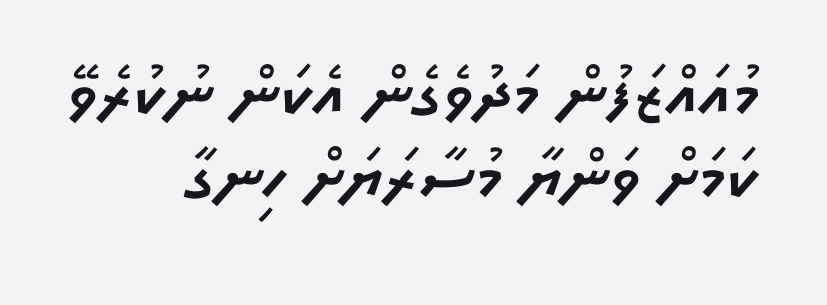މުއައްޒަފުން މަދުވެގެން އެކަން ނުކުރެވޭ ކަމަށް ވަންޔާ މުސާރަޔަށް ހިނގާ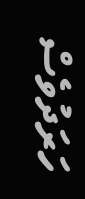ހަރަދުވެސް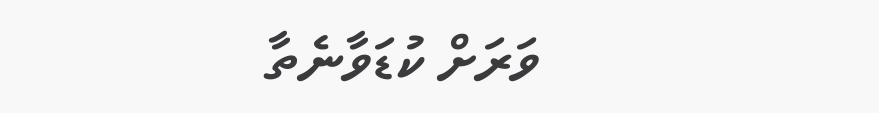ވަރަށް ކުޑަވާނެތާ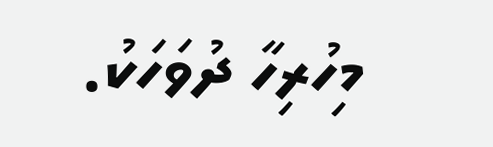މިހުރިހާ ދުވަހަކު.